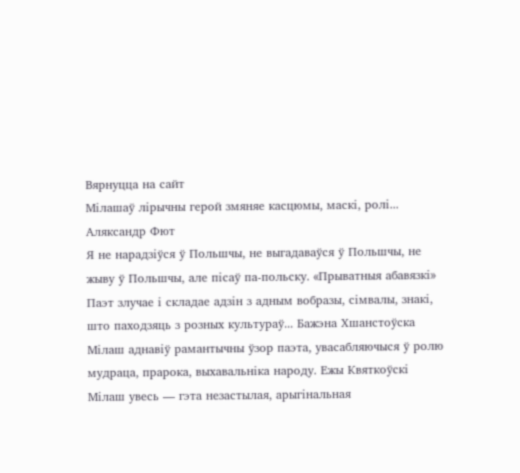Вярнуцца на сайт
Мілашаў лірычны герой змяняе касцюмы, маскі, ролі... Аляксандр Фют
Я не нарадзіўся ў Польшчы, не выгадаваўся ў Польшчы, не жыву ў Польшчы, але пісаў па-польску. «Прыватныя абавязкі»
Паэт злучае і складае адзін з адным вобразы, сімвалы, знакі, што паходзяць з розных культураў... Бажэна Хшанстоўска
Мілаш аднавіў рамантычны ўзор паэта, увасабляючыся ў ролю мудраца, прарока, выхавальніка народу. Ежы Квяткоўскі
Мілаш увесь — гэта незастылая, арыгінальная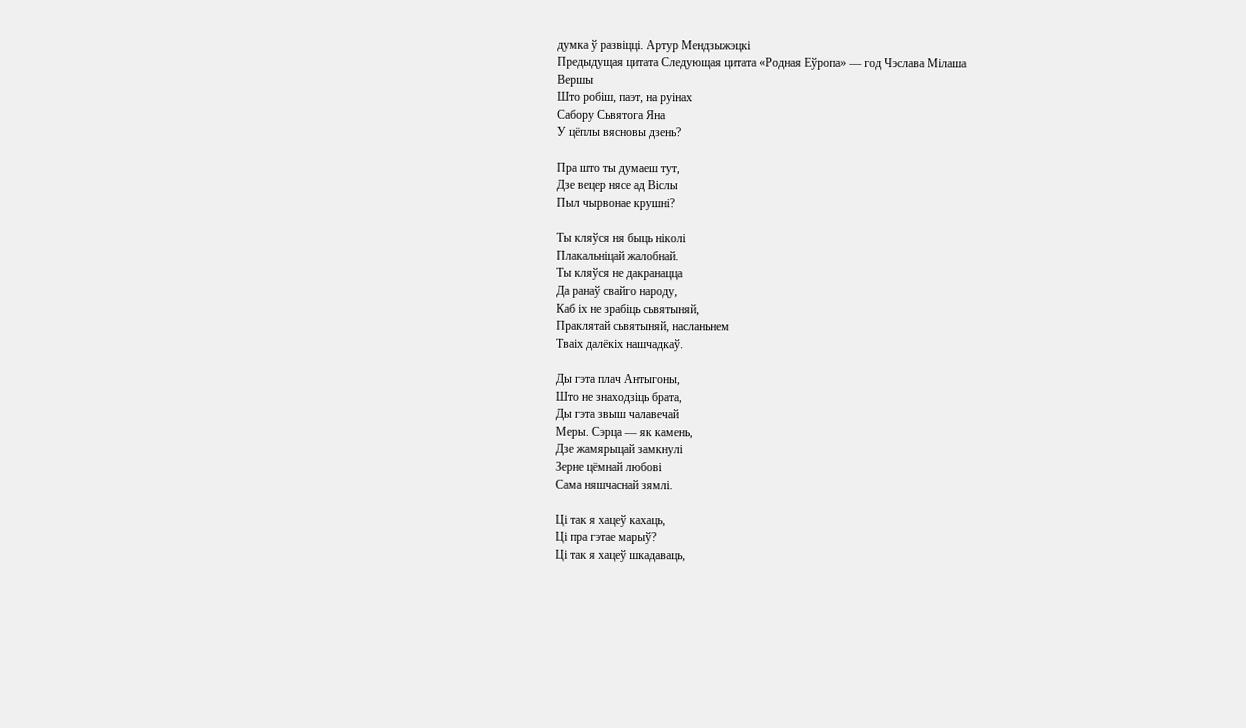думка ў развіцці. Артур Мендзыжэцкі
Предыдущая цитата Следующая цитата «Родная Еўропа» — год Чэслава Мiлаша
Вершы
Што робіш, паэт, на руінах
Сабору Сьвятога Яна
У цёплы вясновы дзень?

Пра што ты думаеш тут,
Дзе вецер нясе ад Віслы
Пыл чырвонае крушні?

Ты кляўся ня быць ніколі
Плакальніцай жалобнай.
Ты кляўся не дакранацца
Да ранаў свайго народу,
Каб іх не зрабіць сьвятыняй,
Праклятай сьвятыняй, насланьнем
Тваіх далёкіх нашчадкаў.

Ды гэта плач Антыгоны,
Што не знаходзіць брата,
Ды гэта звыш чалавечай
Меры. Сэрца — як камень,
Дзе жамярыцай замкнулі
Зерне цёмнай любові
Сама няшчаснай зямлі.

Ці так я хацеў кахаць,
Ці пра гэтае марыў?
Ці так я хацеў шкадаваць,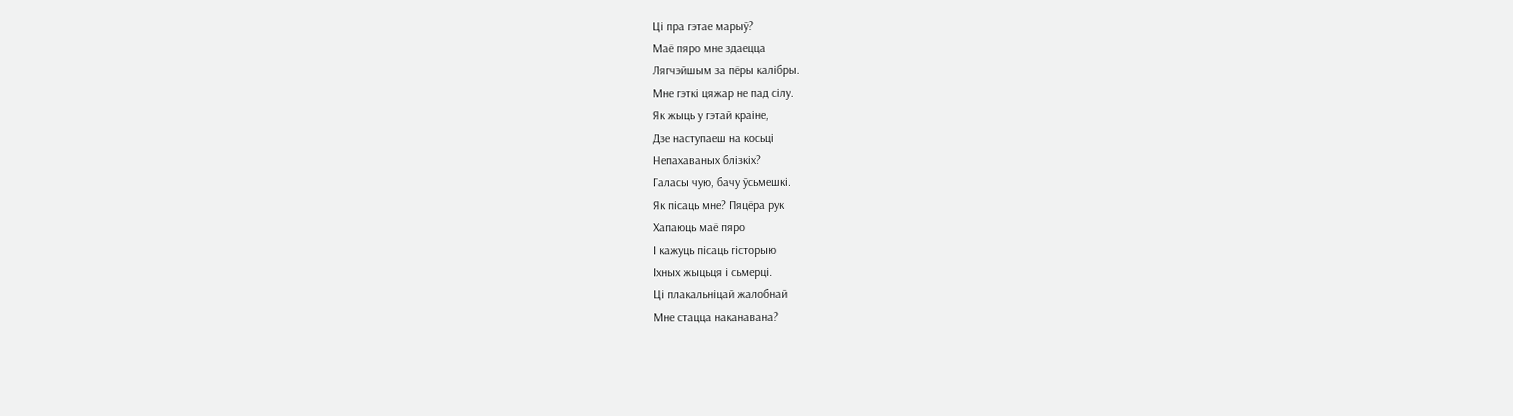Ці пра гэтае марыў?
Маё пяро мне здаецца
Лягчэйшым за пёры калібры.
Мне гэткі цяжар не пад сілу.
Як жыць у гэтай краіне,
Дзе наступаеш на косьці
Непахаваных блізкіх?
Галасы чую, бачу ўсьмешкі.
Як пісаць мне? Пяцёра рук
Хапаюць маё пяро
І кажуць пісаць гісторыю
Іхных жыцьця і сьмерці.
Ці плакальніцай жалобнай
Мне стацца наканавана?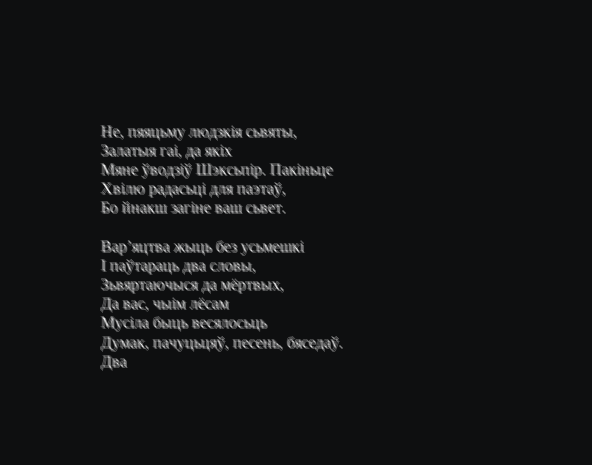Не, пяяцьму людзкія сьвяты,
Залатыя гаі, да якіх
Мяне ўводзіў Шэксьпір. Пакіньце
Хвілю радасьці для паэтаў,
Бо йнакш загіне ваш сьвет.

Вар’яцтва жыць без усьмешкі
І паўтараць два словы,
Зьвяртаючыся да мёртвых,
Да вас, чыім лёсам
Мусіла быць весялосьць
Думак, пачуцьцяў, песень, бяседаў.
Два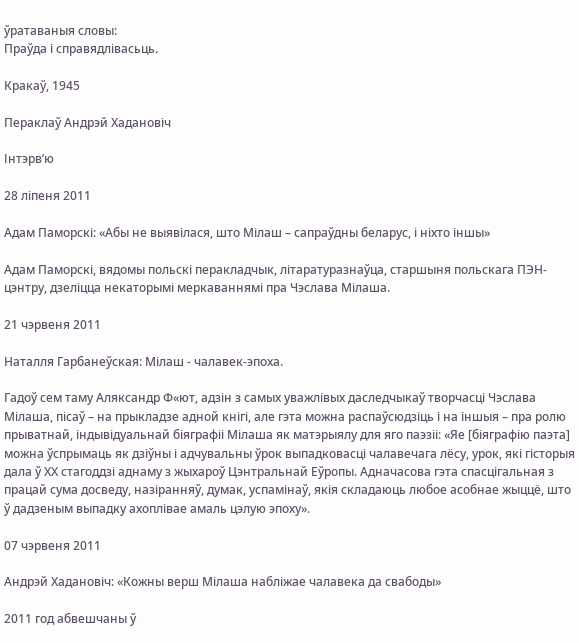ўратаваныя словы:
Праўда і справядлівасьць.

Кракаў, 1945

Пераклаў Андрэй Хадановіч

Інтэрв’ю

28 ліпеня 2011

Адам Паморскі: «Абы не выявілася, што Мілаш – сапраўдны беларус, і ніхто іншы»

Адам Паморскі, вядомы польскі перакладчык, літаратуразнаўца, старшыня польскага ПЭН-цэнтру, дзеліцца некаторымі меркаваннямі пра Чэслава Мілаша.

21 чэрвеня 2011

Наталля Гарбанеўская: Мілаш - чалавек-эпоха.

Гадоў сем таму Аляксандр Ф«ют, адзін з самых уважлівых даследчыкаў творчасці Чэслава Мілаша, пісаў – на прыкладзе адной кнігі, але гэта можна распаўсюдзіць і на іншыя – пра ролю прыватнай, індывідуальнай біяграфіі Мілаша як матэрыялу для яго паэзіі: «Яе [біяграфію паэта] можна ўспрымаць як дзіўны і адчувальны ўрок выпадковасці чалавечага лёсу, урок, які гісторыя дала ў ХХ стагоддзі аднаму з жыхароў Цэнтральнай Еўропы. Адначасова гэта спасцігальная з працай сума досведу, назіранняў, думак, успамінаў, якія складаюць любое асобнае жыццё, што ў дадзеным выпадку ахоплівае амаль цэлую эпоху».

07 чэрвеня 2011

Андрэй Хадановіч: «Кожны верш Мілаша набліжае чалавека да свабоды»

2011 год абвешчаны ў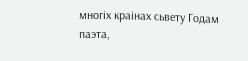многіх краінах сьвету Годам паэта,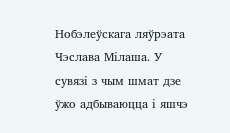Нобэлеўскага ляўрэата Чэслава Мілаша. У сувязі з чым шмат дзе ўжо адбываюцца і яшчэ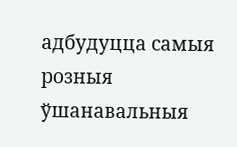адбудуцца самыя розныя ўшанавальныя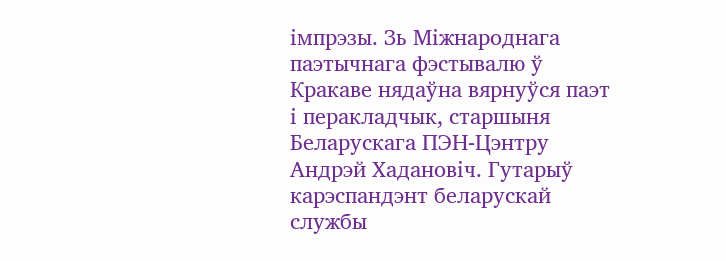імпрэзы. Зь Міжнароднага паэтычнага фэстывалю ў Кракаве нядаўна вярнуўся паэт і перакладчык, старшыня Беларускага ПЭН-Цэнтру Андрэй Хадановіч. Гутарыў карэспандэнт беларускай службы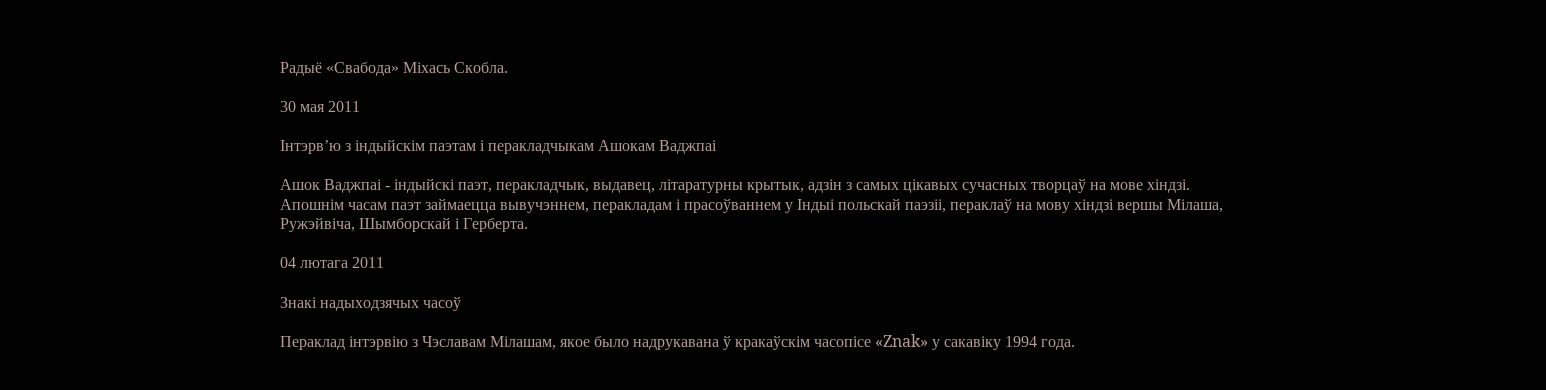Радыё «Свабода» Міхась Скобла.

30 мая 2011

Інтэрв’ю з індыйскім паэтам і перакладчыкам Ашокам Ваджпаі

Ашок Ваджпаі - індыйскі паэт, перакладчык, выдавец, літаратурны крытык, адзін з самых цікавых сучасных творцаў на мове хіндзі. Апошнім часам паэт займаецца вывучэннем, перакладам і прасоўваннем у Індыі польскай паэзіі, пераклаў на мову хіндзі вершы Мілаша, Ружэйвіча, Шымборскай і Герберта.

04 лютага 2011

Знакі надыходзячых часоў

Пераклад інтэрвію з Чэславам Мілашам, якое было надрукавана ў кракаўскім часопісе «Znak» у сакавіку 1994 года.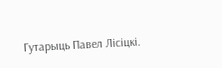Гутарыць Павел Лісіцкі.